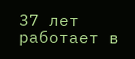37 лет работает в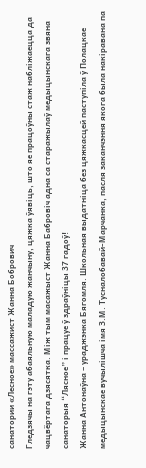санатории «Лесное» массажист Жанна Бобрович
Гледзячы на гэту абаяльную маладую жанчыну, цяжка ўявіць, што яе працоўны стаж набліжаецца да чацвёртага дзясятка. Між тым масажыст Жанна Бабровіч адна са старажылаў медыцынскага звяна санаторыя “Лясное” і працуе ў здраўніцы 37 гадоў!
Жанна Антонаўна – ураджэнка Бягомля. Школьная выдатніца без цяжкасцей паступіла ў Полацкае медыцынскае вучылішча імя З.М. Тусналобавай-Марчанка, пасля заканчэння якога была накіравана па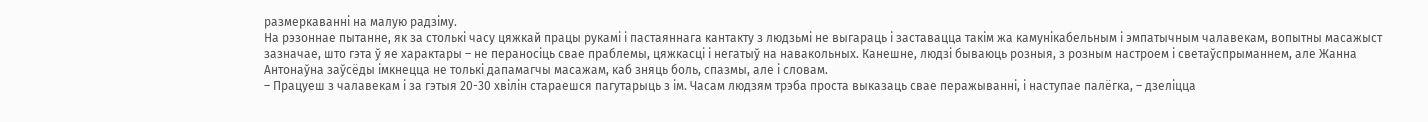размеркаванні на малую радзіму.
На рэзоннае пытанне, як за столькі часу цяжкай працы рукамі і пастаяннага кантакту з людзьмі не выгараць і заставацца такім жа камунікабельным і эмпатычным чалавекам, вопытны масажыст зазначае, што гэта ў яе характары – не пераносіць свае праблемы, цяжкасці і негатыў на навакольных. Канешне, людзі бываюць розныя, з розным настроем і светаўспрыманнем, але Жанна Антонаўна заўсёды імкнецца не толькі дапамагчы масажам, каб зняць боль, спазмы, але і словам.
– Працуеш з чалавекам і за гэтыя 20-30 хвілін стараешся пагутарыць з ім. Часам людзям трэба проста выказаць свае перажыванні, і наступае палёгка, – дзеліцца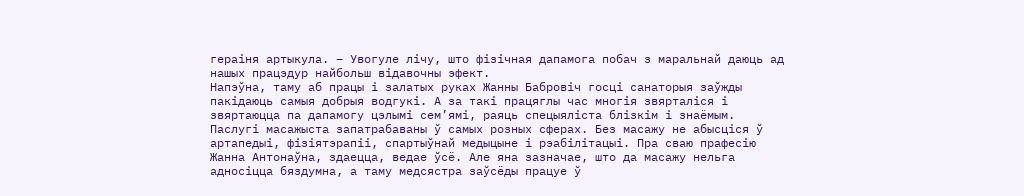гераіня артыкула. – Увогуле лічу, што фізічная дапамога побач з маральнай даюць ад нашых працэдур найбольш відавочны эфект.
Напэўна, таму аб працы і залатых руках Жанны Бабровіч госці санаторыя заўжды пакідаюць самыя добрыя водгукі. А за такі працяглы час многія звярталіся і звяртаюцца па дапамогу цэлымі сем’ямі, раяць спецыяліста блізкім і знаёмым.
Паслугі масажыста запатрабаваны ў самых розных сферах. Без масажу не абысціся ў артапедыі, фізіятэрапіі, спартыўнай медыцыне і рэабілітацыі. Пра сваю прафесію Жанна Антонаўна, здаецца, ведае ўсё. Але яна зазначае, што да масажу нельга адносіцца бяздумна, а таму медсястра заўсёды працуе ў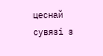цеснай сувязі з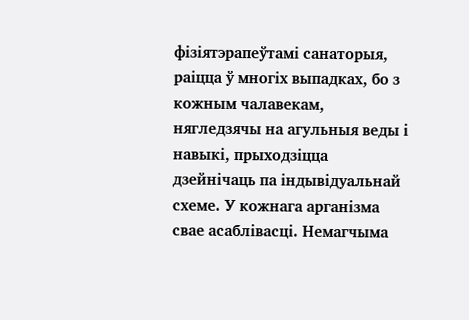фізіятэрапеўтамі санаторыя, раіцца ў многіх выпадках, бо з кожным чалавекам, нягледзячы на агульныя веды і навыкі, прыходзіцца дзейнічаць па індывідуальнай схеме. У кожнага арганізма свае асаблівасці. Немагчыма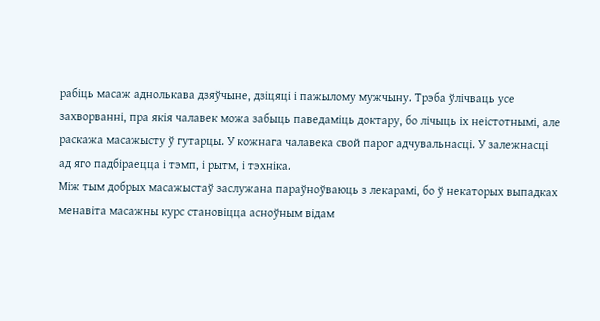рабіць масаж аднолькава дзяўчыне, дзіцяці і пажылому мужчыну. Трэба ўлічваць усе захворванні, пра якія чалавек можа забыць паведаміць доктару, бо лічыць іх неістотнымі, але раскажа масажысту ў гутарцы. У кожнага чалавека свой парог адчувальнасці. У залежнасці ад яго падбіраецца і тэмп, і рытм, і тэхніка.
Між тым добрых масажыстаў заслужана параўноўваюць з лекарамі, бо ў некаторых выпадках менавіта масажны курс становіцца асноўным відам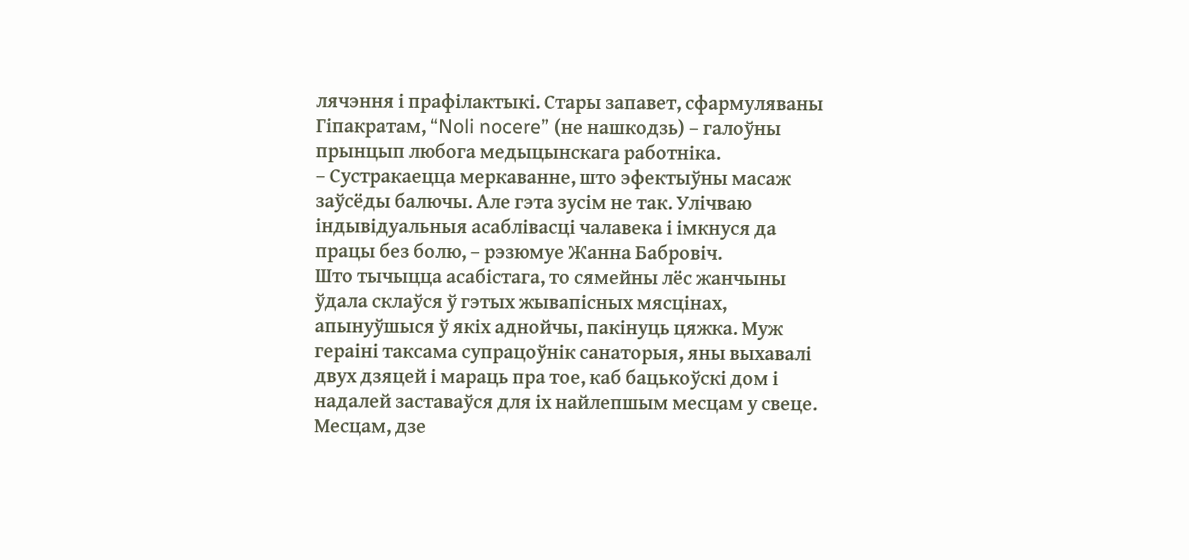лячэння і прафілактыкі. Стары запавет, сфармуляваны Гіпакратам, “Noli nocere” (не нашкодзь) – галоўны прынцып любога медыцынскага работніка.
– Сустракаецца меркаванне, што эфектыўны масаж заўсёды балючы. Але гэта зусім не так. Улічваю індывідуальныя асаблівасці чалавека і імкнуся да працы без болю, – рэзюмуе Жанна Бабровіч.
Што тычыцца асабістага, то сямейны лёс жанчыны ўдала склаўся ў гэтых жывапісных мясцінах, апынуўшыся ў якіх аднойчы, пакінуць цяжка. Муж гераіні таксама супрацоўнік санаторыя, яны выхавалі двух дзяцей і мараць пра тое, каб бацькоўскі дом і надалей заставаўся для іх найлепшым месцам у свеце. Месцам, дзе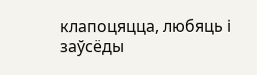клапоцяцца, любяць і заўсёды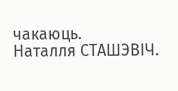чакаюць.
Наталля СТАШЭВІЧ.